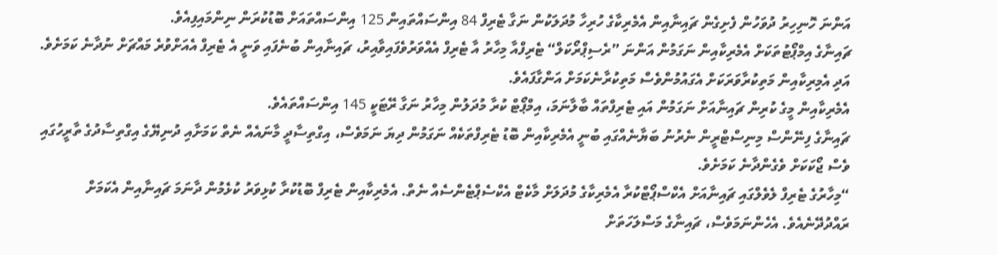އަންނަ ހޮނިހިރު ދުވަހުން ފެށިގެން ޗައިނާއިން އެމެރިކާގެ ހުރިހާ މުދަލަކުން ނަގާ ޓެރިފް 84 އިންސައްތައިން 125 އިންސައްތައަށް ބޮޑުކުރަން ނިންމައިފިއެވެ.
ޗައިނާގެ އިމްޕޯޓުތަކަށް އެމެރިކާއިން ނަގަމުން އަންނަ ”ރެސިޕްރޯކަލް“ ޓެރިފްއާ މިހާރު އާ ޓެރިފް އެއްވަރުވެފައިވާއިރު، ޗައިނާއިން ބުނެފައި ވަނީ އެ ޓެރިފް އެއަށްވުރެ މައްޗަށް ނުދާނެ ކަމަށެވެ. އަދި އެމިރިކާއިން މަތިކުރާވަރަކަށް އެގައުމުންވެސް މަތިކުރާނެކަމަށް އަންގާފައެވެ.
އެމެރިކާއިން މީގެ ކުރިން ޗައިނާއަށް ނަގަމުން އައި ޓެރިފްތައް ބާލާނަމަ، އިމްޕޯޓް ކުރާ މުދަލުން މިހާރު ނަގާ ރޭޓަކީ 145 އިންސައްތައެވެ.
ޗައިނާގެ ފިނޭންސް މިނިސްޓްރީން ނެރުނު ބަޔާނެއްގައި ބުނީ އެމެރިކާއިން ބޮޑު ޓެރިފްތަކެއް ނަގަމުން ދިޔަ ނަމަވެސް، އިގްތިސާދީ މާނައެއް ނެތް ކަމަށާއި ދުނިޔޭގެ އިގްތިސާދުގެ ތާރީހުގައި ވެސް ޖޯކަކަށް ވެގެންދާނެ ކަމަށެވެ.
“މިހާރުގެ ޓެރިފް ލެވެލްގައި ޗައިނާއަށް އެކްސްޕޯޓްކުރާ އެމެރިކާގެ މުދަލަށް މާކެޓް އެކްސެޕްޓެންސެއް ނެތް. އެމެރިކާއިން ޓެރިފް ބޮޑުކުރާ ކުޅިވަރު ކުޅެމުން ދާނަމަ ޗައިނާއިން އެކަމަށް ރައްދުދޭނެއެވެ. އެހެންނަމަވެސް، ޗައިނާގެ މަސްލަހަތަށް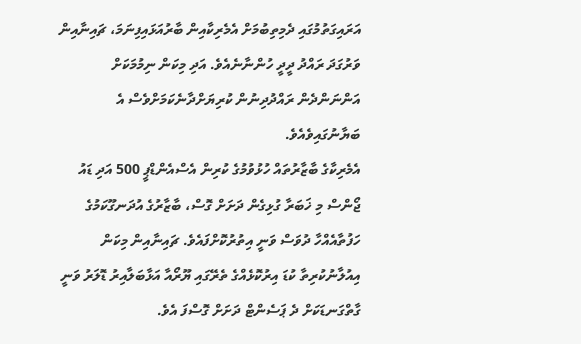އަރައިގަތުމުގައި ދެމިތިބުމަށް އެމެރިކާއިން ބާރުއަޅައިފިނަމަ، ޗައިނާއިން ވަރުގަދަ ރައްދު ދީދީ ހުންނާނެއެވެ. އަދި މިކަން ނިމުމަކަށް އަންނަންދެން ރައްދުދިނުން ކުރިޔަށްދާނެކަމަށްވެސް އެ ބަޔާނުގައިވެއެވެ.
އެމެރިކާގެ ބާޒާރުތައް ހުޅުވުމުގެ ކުރިން އެސްއެންޑްޕީ 500 އަދި ޑައު ޖޯންސް މި ޚަބަރާ ގުޅިގެން ދަށަށް ގޮސް، ބާޒާރުގެ އުދަނގޫކަމުގެ ހަފުތާއެއްހާ ދުވަސް ވަނީ އިތުރުކޮށްފައެވެ. ޗައިނާއިން މިކަން އިއުލާނުކުރިތާ ކުޑަ އިރުކޮޅެއްގެ ތެރޭގައި ޔޫރޯއާ އަޅާބަލާއިރު ޑޮލަރު ވަނީ ގާތްގަނޑަކަށް ދެ ޕަސެންޓް ދަށަށް ގޮސްފަ އެވެ.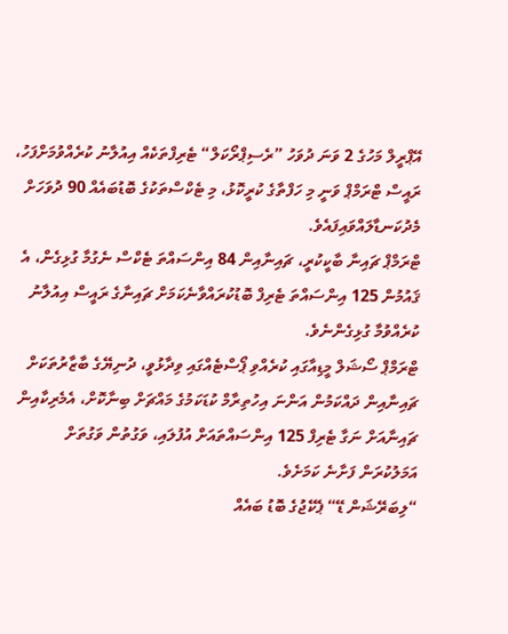އޭޕްރީލް މަހުގެ 2 ވަނަ ދުވަހު ”ރެސިޕްރޯކަލް“ ޓެރިފްތަކެއް އިއުލާނު ކުރެއްވުމަށްފަހު، ރައީސް ޓްރަމްޕް ވަނީ މި ހަފްތާގެ ކުރީކޮޅު، މި ޓެކްސްތަކުގެ ބޮޑުބައެއް 90 ދުވަހަށް މެދުކަނޑާލައްވައިފައެވެ.
ޓްރަމްޕް ޗައިނާ ބާކީކުރީ، ޗައިނާއިން 84 އިންސައްތަ ޓެކްސް ނެގުމާ ގުޅިގެން، އެ ޤައުމުން 125 އިންސައްތަ ޓެރިފް ބޮޑުކުރައްވާނެކަމަށް ޗައިނާގެ ރައީސް އިއުލާނު ކުރެއްވުމާ ގުޅިގެންނެވެ.
ޓްރަމްޕް ސޯޝަލް މީޑިއާގައި ކުރެއްވި ޕޯސްޓެއްގައި ވިދާޅުވީ، ދުނިޔޭގެ ބާޒާރުތަކަށް ޗައިނާއިން ދައްކަމުން އަންނަ އިހުތިރާމް ކުޑަކަމުގެ މައްޗަށް ބިނާކޮށް، އެމެރިކާއިން ޗައިނާއަށް ނަގާ ޓެރިފް 125 އިންސައްތައަށް އުފުލައި، ވަގުތުން ވަގުތަށް އަމަލުކުރަން ފަށާނެ ކަމަށެވެ.
“ލިބަރޭޝަން ޑޭ“ ޕެކޭޖުގެ ބޮޑު ބައެއް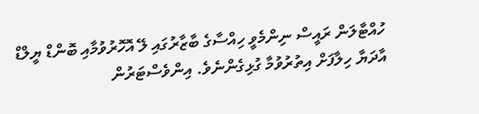ހުއްޓާލަން ރައީސް ނިންމެވީ ހިއްސާގެ ބާޒާރުގައި ލޭ އޮހޮރުވުމާއި ބޮންޑް ޔީލްޑް އާދަޔާ ހިލާފަށް އިތުރުވުމާ ގުޅިގެންނެވެ. އިންވެސްޓަރުން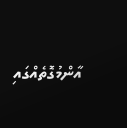އާންމުގޮތެއްގައި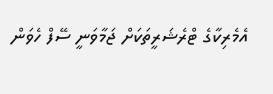އެމެރިކާގެ ޓްރެޝަރީތަކަށް ޖަމާވަނީ ސޭފް ހެވަން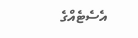އެސެޓެއްގެ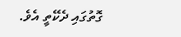ގޮތުގައި ދެކޭތީ އެވެ.